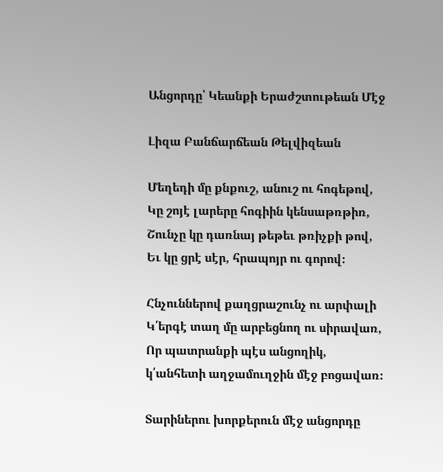Անցորդը՝ Կեանքի Երաժշտութեան Մէջ

Լիզա Բանճարճեան Թելվիզեան

Մեղեդի մը քնքուշ, անուշ ու հոգեթով,
Կը շոյէ լարերը հոգիին կենսաթռթիռ,
Շունչը կը դառնայ թեթեւ թռիչքի թով,
Եւ կը ցրէ սէր, հրապոյր ու գորով։

Հնչուններով քաղցրաշունչ ու արփալի
Կ՛երգէ տաղ մը արբեցնող ու սիրավառ,
Որ պատրանքի պէս անցողիկ,
կ՛անհետի աղջամուղջին մէջ բոցավառ։

Տարիներու խորքերուն մէջ անցորդը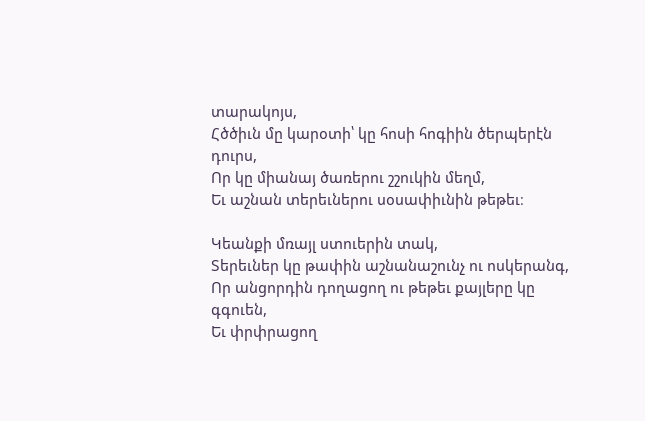տարակոյս,
Հծծիւն մը կարօտի՝ կը հոսի հոգիին ծերպերէն դուրս,
Որ կը միանայ ծառերու շշուկին մեղմ,
Եւ աշնան տերեւներու սօսափիւնին թեթեւ։

Կեանքի մռայլ ստուերին տակ,
Տերեւներ կը թափին աշնանաշունչ ու ոսկերանգ,
Որ անցորդին դողացող ու թեթեւ քայլերը կը գգուեն,
Եւ փրփրացող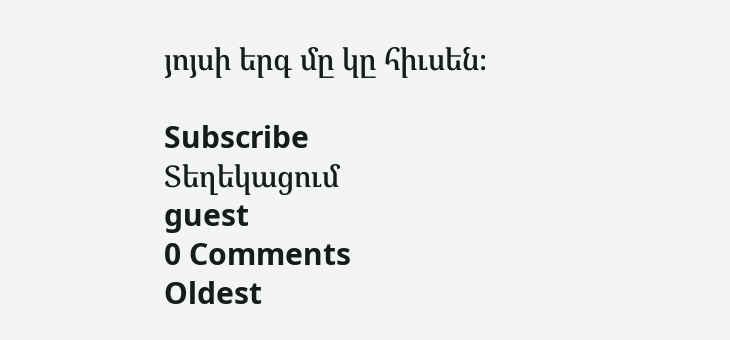յոյսի երգ մը կը հիւսեն։

Subscribe
Տեղեկացում
guest
0 Comments
Oldest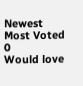Newest Most Voted
0
Would love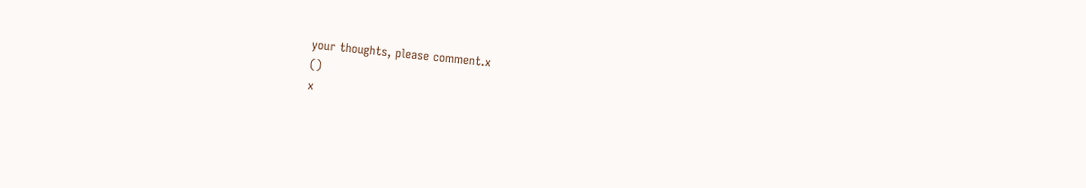your thoughts, please comment.x
()
x